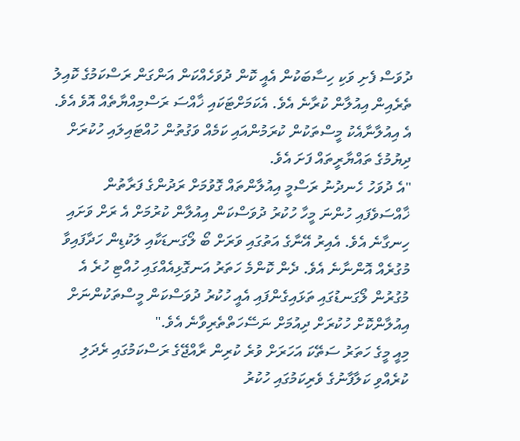ދުވަސް ފެށި ވަކި ހިސާބަކުން އެއީ ކޮން ދުވަހެއްކަން އަންގަން ރަސްކަމުގެ ކޮއިލު ތެރެއިން އިއުލާން ކުރާނެ އެވެ. އެކަމަށްޓަކައި ޚާއްސަ ރަސްމިއްޔާތެއް އޮވެ އެވެ. އެ އިއުލާނާއެކު މީސްތަކުން ކުރަމުންއައި ކަމެއް ވަގުތުން ހުއްޓައިލައި ހުކުރަށް ދިޔުމުގެ ތައްޔާރީތައް ފަށަ އެވެ.
"އެ ދުވަހު ހެނދުނު ރަސްމީ އިއުލާންތައް ގޮވުމަށް ރަދުންގެ ފަރާތުން ޚާއްސަވެފައި ހުންނަ މީހާ ހުކުރު ދުވަސްކަން އިއުލާން ކުރުމަށް އެ ރަށް ވަށައި ހިނގާނެ އެވެ. އެއިރު އޭނާގެ އަތުގައި ވަރަށް ބޯ ލޯގަނޑަކާއި ލަކުޑިން ހަދާފައިވާ މުގުރެއް އޮންނާނެ އެވެ. ދެން ކޮންމެ ހަތަރު އަނގޮޅިއެއްގައި ހުއްޓި ހުރެ އެ މުގުރުން ލޯގަނޑުގައި ތަޅައިގެންފައި އެއީ ހުކުރު ދުވަސްކަން މީސްތަކުންނަށް އިއުލާންކޮށް ހުކުރަށް ދިއުމަށް ނަސޭހަތްތެރިވާނެ އެވެ."
މިއީ މީގެ ހަތަރު ސަތޭކަ އަހަރަށް ވުރެ ކުރިން ރާއްޖޭގެ ރަސްކަމުގައި ރެދަލި ކުރެއްވި ކަލާފާނުގެ ވެރިކަމުގައި ހުކުރު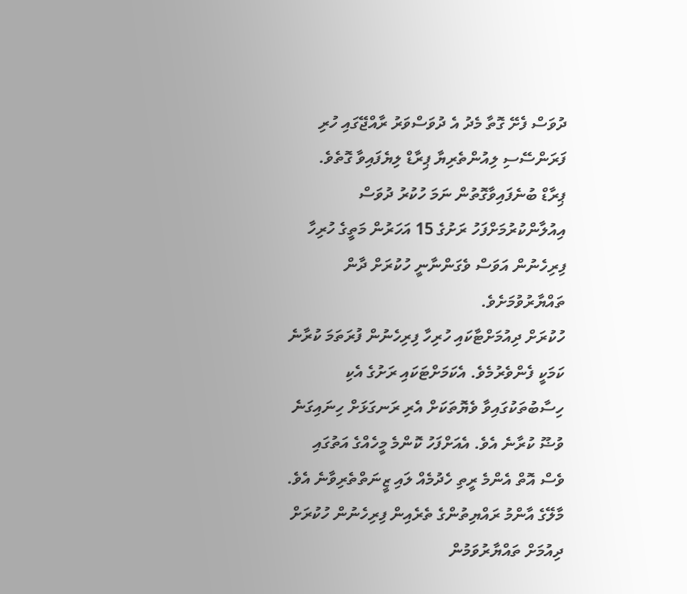ދުވަސް ފެށޭ ގޮތާ މެދު އެ ދުވަސްވަރު ރާއްޖޭގައި ހުރި ފަރަންސޭސި ލިއުންތެރިޔާ ޕިރާޑް ލިޔެފައިވާ ގޮތެވެ.
ޕިރާޑް ބުނެފައިވާގޮތުން ނަމަ ހުކުރު ދުވަސް އިއުލާންކުރުމަށްފަހު ރަށުގެ 15 އަހަރުން މަތީގެ ހުރިހާ ފިރިހެނުން އަވަސް ވެގަންނާނީ ހުކުރަށް ދާން ތައްޔާރުވުމަށެވެ.
ހުކުރަށް ދިއުމަށްޓާކައި ހުރިހާ ފިރިހެނުން ފުރަތަމަ ކުރާނެ ކަމަކީ ފެންވެރުމެވެ. އެކަމަށްޓަކައި ރަށުގެ އެކި ހިސާބުތަކުގައިވާ ވެޔޮތަކަށް އެރި ރަނގަޅަށް ހިނައިގަނެ ވުޟޫ ކުރާނެ އެވެ. އެއަށްފަހު ކޮންމެ މީހެއްގެ އަތުގައި ވެސް އޮތް އެންމެ ރީތި ހެދުމެއް ލައި ޒީނަތްތެރިވާނެ އެވެ.
މާލޭގެ އާންމު ރައްޔިތުންގެ ތެރެއިން ފިރިހެނުން ހުކުރަށް ދިއުމަށް ތައްޔާރުވަމުން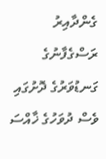ގެންދާއިރު ރަސްގެފާނުގެ ގަނޑުވަރުގެ ދޮށުގައި ވެސް ދުވަހުގެ ޚާއްސަ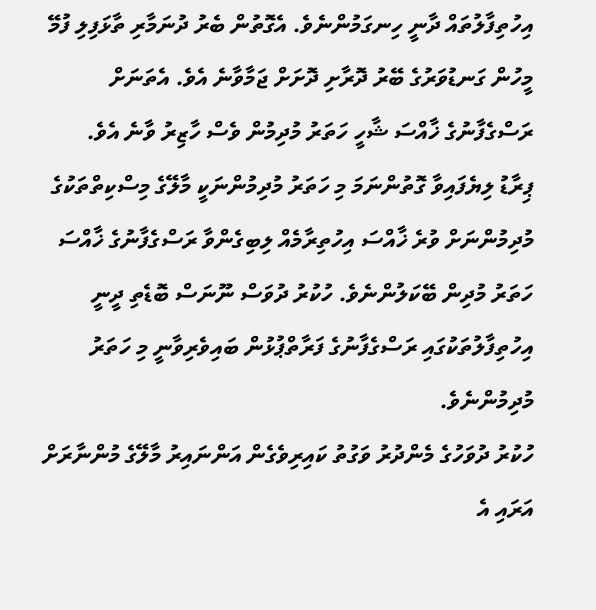އިހުތިފާލުތައް ދާނީ ހިނގަމުންނެވެ. އެގޮތުން ބެރު ދުނަމާރި ތާޅަފިލި ފުމޭ މީހުން ގަނޑުވަރުގެ ބޭރު ދޮރާށި ދޮށަށް ޖަމާވާނެ އެވެ. އެތަނަށް ރަސްގެފާނުގެ ޚާއްސަ ޝާހީ ހަތަރު މުދިމުން ވެސް ހާޒިރު ވާނެ އެވެ.
ޕިރާޑު ލިޔެފައިވާ ގޮތުންނަމަ މި ހަތަރު މުދިމުންނަކީ މާލޭގެ މިސްކިތްތަކުގެ މުދިމުންނަށް ވުރެ ޚާއްސަ އިހުތިރާމެއް ލިބިގެންވާ ރަސްގެފާނުގެ ޚާއްސަ ހަތަރު މުދިން ބޭކަލުންނެވެ. ހުކުރު ދުވަސް ނޫނަސް ބޮޑެތި ދީނީ އިހުތިފާލުތަކުގައި ރަސްގެފާނުގެ ފަރާތްޕުޅުން ބައިވެރިވާނީ މި ހަތަރު މުދިމުންނެވެ.
ހުކުރު ދުވަހުގެ މެންދުރު ވަގުތު ކައިރިވެގެން އަންނައިރު މާލޭގެ މުންނާރަށް އަރައި އެ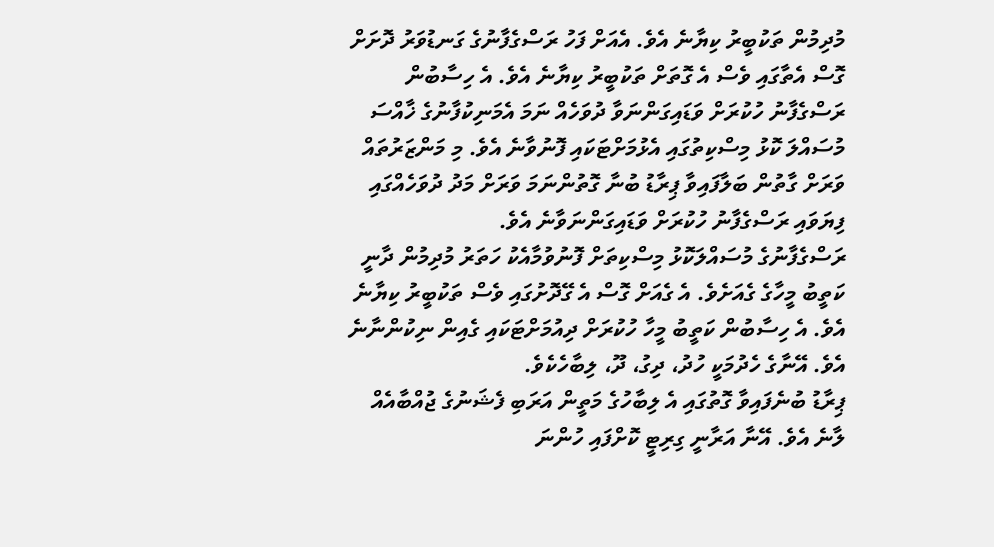މުދިމުން ތަކުބީރު ކިޔާނެ އެވެ. އެއަށް ފަހު ރަސްގެފާނުގެ ގަނޑުވަރު ދޮށަށް ގޮސް އެތާގައި ވެސް އެ ގޮތަށް ތަކުބީރު ކިޔާނެ އެވެ. އެ ހިސާބުން ރަސްގެފާނު ހުކުރަށް ވަޑައިގަންނަވާ ދުވަހެއް ނަމަ އެމަނިކުފާނުގެ ޚާއްސަ މުސައްލަ ކޮޅު މިސްކިތުގައި އެޅުމަށްޓަކައި ފޮނުވާނެ އެވެ. މި މަންޒަރުތައް ވަރަށް ގާތުން ބަލާފައިވާ ޕިރާޑު ބުނާ ގޮތުންނަމަ ވަރަށް މަދު ދުވަހެއްގައި ފިޔަވައި ރަސްގެފާނު ހުކުރަށް ވަޑައިގަންނަވާނެ އެވެ.
ރަސްގެފާނުގެ މުސައްލަކޮޅު މިސްކިތަށް ފޮނުވުމާއެކު ހަތަރު މުދިމުން ދާނީ ކަތީބު މީހާގެ ގެއަށެވެ. އެ ގެއަށް ގޮސް އެ ގޭދޮށުގައި ވެސް ތަކުބީރު ކިޔާނެ އެވެ. އެ ހިސާބުން ކަތީބު މީހާ ހުކުރަށް ދިއުމަށްޓަކައި ގެއިން ނިކުންނާނެ އެވެ. އޭނާގެ ހެދުމަކީ ހުދު، ދިގު، ދޫ، ލިބާހެކެވެ.
ޕިރާޑު ބުނެފައިވާ ގޮތުގައި އެ ލިބާހުގެ މަތީން އަރަބި ފެޝަނުގެ ޖުއްބާއެއް ލާނެ އެވެ. އޭނާ އަރާނީ ގިރިޓީ ކޮށްފައި ހުންނަ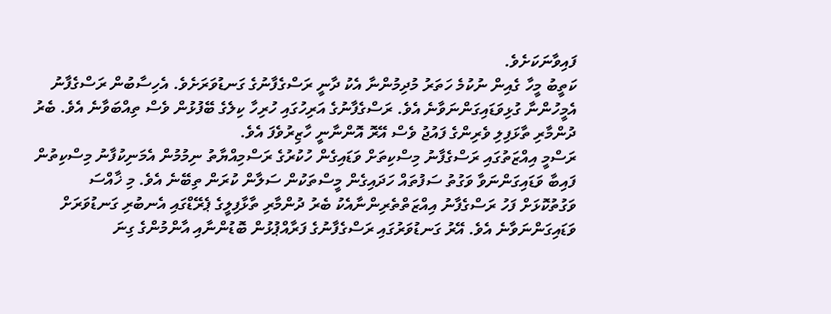ފައިވާނަކަށެވެ.
ކަތީބު މީހާ ގެއިން ނުކުމެ ހަތަރު މުދިމުންނާ އެކު ދާނީ ރަސްގެފާނުގެ ގަނޑުވަރަށެވެ. އެހިސާބުން ރަސްގެފާނު އެމީހުންނާ ގުޅިވަޑައިގަންނަވާނެ އެވެ. ރަސްގެފާނުގެ އަރިހުގައި ހުރިހާ ކިލެގެ ބޭފުޅުން ވެސް ތިއްބަވާނެ އެވެ. ބެރު ދުންމާރި ތާޅަފިލި ވެރިންގެ ފައުޖު ވެސް އޭރޮ އޮންނާނީ ހާޒިރުވެފަ އެވެ.
ރަސްމީ އިއްޒަތުގައި ރަސްގެފާނު މިސްކިތަށް ވަޑައިގެން ހުކުރުގެ ރަސްމިއްޔާތު ނިމުމުން އެމަނިކުފާނު މިސްކިތުން ފައިބާ ވަޑައިގަންނަވާ ވަގުތު ސަފުތައް ހަދައިގެން މީސްތަކުން ސަލާން ކުރަން ތިބޭނެ އެވެ. މި ޚާއްސަ ވަގުތުކޮޅަށް ފަހު ރަސްގެފާނު އިއްޒަތްތެރިންނާއެކު ބެރު ދުންމާރި ތާޅާފިލީގެ ޕެރޭޑްގައި އެނބުރި ގަނޑުވަރަށް ވަޑައިގަންނަވާނެ އެވެ. އޭރު ގަނޑުވަރުގައި ރަސްގެފާނުގެ ފަރާއްޕުޅުން ބޮޑުންނާއި އާންމުންގެ ގިނަ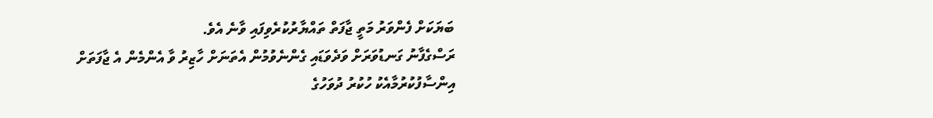ބަޔަކަށް ފެންވަރު މަތީ ޖާފަތް ތައްޔާރުކުރެވިފައި ވާނެ އެވެ.
ރަސްގެފާނު ގަނޑުވަރަށް ވަދެވަޑައި ގެންނެވުމުން އެތަނަށް ހާޒިރު ވާ އެންމެން އެ ޖާފަތަށް އިންސާފުކުރުމާއެކު ހުކުރު ދުވަހުގެ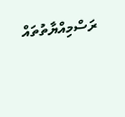ރަސްމިއްޔާތުތައް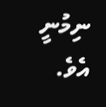ނިމުނީ އެވެ.